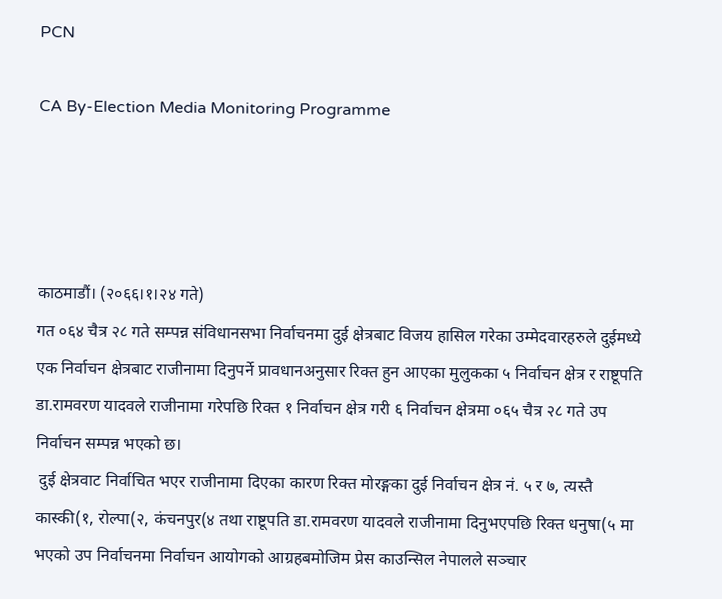PCN

CA By-Election Media Monitoring Programme




काठमाडौं। (२०६६।१।२४ गते)
गत ०६४ चैत्र २८ गते सम्पन्न संविधानसभा निर्वाचनमा दुई क्षेत्रबाट विजय हासिल गरेका उम्मेदवारहरुले दुईमध्ये एक निर्वाचन क्षेत्रबाट राजीनामा दिनुपर्ने प्रावधानअनुसार रिक्त हुन आएका मुलुकका ५ निर्वाचन क्षेत्र र राष्टूपति डा.रामवरण यादवले राजीनामा गरेपछि रिक्त १ निर्वाचन क्षेत्र गरी ६ निर्वाचन क्षेत्रमा ०६५ चैत्र २८ गते उप निर्वाचन सम्पन्न भएको छ।
 दुई क्षेत्रवाट निर्वाचित भएर राजीनामा दिएका कारण रिक्त मोरङ्गका दुई निर्वाचन क्षेत्र नं. ५ र ७, त्यस्तै कास्की(१, रोल्पा(२, कंचनपुर(४ तथा राष्टूपति डा.रामवरण यादवले राजीनामा दिनुभएपछि रिक्त धनुषा(५ मा भएको उप निर्वाचनमा निर्वाचन आयोगको आग्रहबमोजिम प्रेस काउन्सिल नेपालले सञ्चार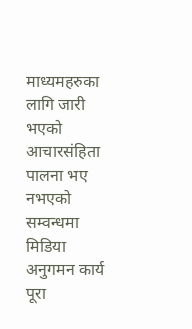माध्यमहरुका लागि जारी भएको आचारसंहिता पालना भए नभएको सम्वन्धमा मिडिया अनुगमन कार्य पूरा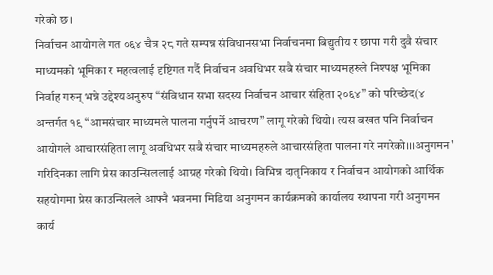गरेको छ।
निर्वाचन आयोगले गत ०६४ चैत्र २८ गते सम्पन्न संविधानसभा निर्वाचनमा बिद्युतीय र छापा गरी दुवै संचार माध्यमको भूमिका र महत्वलाई दृष्टिगत गर्दै निर्वाचन अवधिभर सबै संचार माध्यमहरुले निश्पक्ष भूमिका निर्वाह गरुन् भन्ने उद्देश्यअनुरुप “संविधान सभा सदस्य निर्वाचन आचार संहिता २०६४” को परिच्छेद(४ अन्तर्गत १९ “आमसंचार माध्यमले पालना गर्नुपर्ने आचरण” लागू गरेको थियो। त्यस बखत पनि निर्वाचन आयोगले आचारसंहिता लागू अवधिभर सबै संचार माध्यमहरुले आचारसंहिता पालना गरे नगरेको।।।अनुगमन' गरिदिनका लागि प्रेस काउन्सिललाई आग्रह गरेको थियो। विभिन्न दातृनिकाय र निर्वाचन आयोगको आर्थिक सहयोगमा प्रेस काउन्सिलले आफ्नै भवनमा मिडिया अनुगमन कार्यक्रमको कार्यालय स्थापना गरी अनुगमन कार्य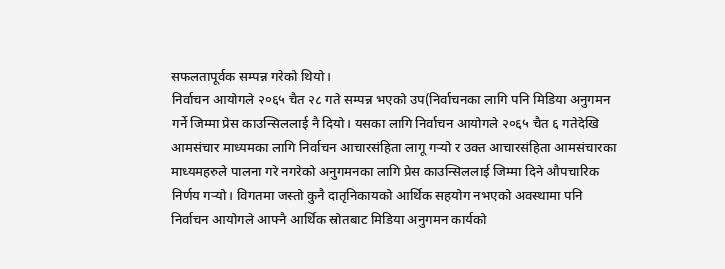सफलतापूर्वक सम्पन्न गरेको थियो।
निर्वाचन आयोगले २०६५ चैत २८ गते सम्पन्न भएको उप(निर्वाचनका लागि पनि मिडिया अनुगमन गर्ने जिम्मा प्रेस काउन्सिललाई नै दियो। यसका लागि निर्वाचन आयोगले २०६५ चैत ६ गतेदेखि आमसंचार माध्यमका लागि निर्वाचन आचारसंहिता लागू गर्‍यो र उक्त आचारसंहिता आमसंचारका माध्यमहरुले पालना गरे नगरेको अनुगमनका लागि प्रेस काउन्सिललाई जिम्मा दिने औपचारिक निर्णय गर्‍यो। विगतमा जस्तो कुनै दातृनिकायको आर्थिक सहयोग नभएको अवस्थामा पनि निर्वाचन आयोगले आफ्नै आर्थिक स्रोतबाट मिडिया अनुगमन कार्यको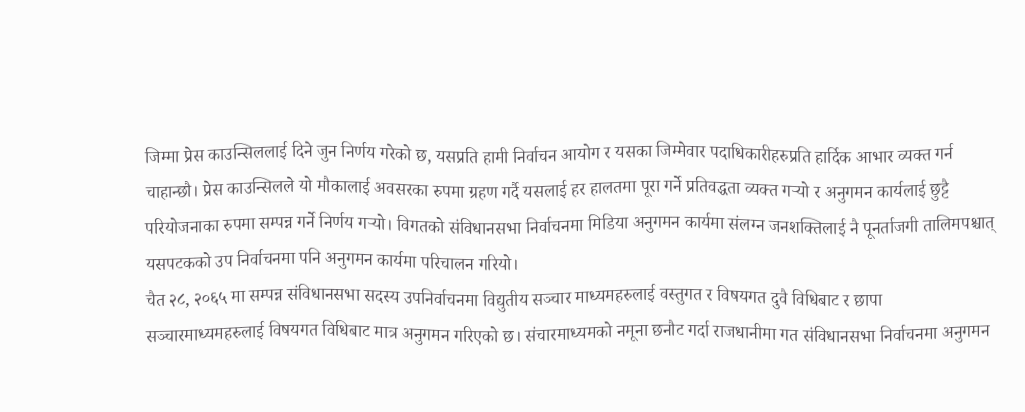जिम्मा प्रेस काउन्सिललाई दिने जुन निर्णय गरेको छ, यसप्रति हामी निर्वाचन आयोग र यसका जिम्मेवार पदाधिकारीहरुप्रति हार्दिक आभार व्यक्त गर्न चाहान्छौ। प्रेस काउन्सिलले यो मौकालाई अवसरका रुपमा ग्रहण गर्दै यसलाई हर हालतमा पूरा गर्ने प्रतिवद्धता व्यक्त गर्‍यो र अनुगमन कार्यलाई छुट्टै परियोजनाका रुपमा सम्पन्न गर्ने निर्णय गर्‍यो। विगतको संविधानसभा निर्वाचनमा मिडिया अनुगमन कार्यमा संलग्न जनशक्तिलाई नै पूनर्ताजगी तालिमपश्चात् यसपटकको उप निर्वाचनमा पनि अनुगमन कार्यमा परिचालन गरियो।
चैत २८, २०६५ मा सम्पन्न संविधानसभा सदस्य उपनिर्वाचनमा विद्युतीय सञ्चार माध्यमहरुलाई वस्तुगत र विषयगत दुवै विधिबाट र छापा सञ्चारमाध्यमहरुलाई विषयगत विधिबाट मात्र अनुगमन गरिएको छ। संचारमाध्यमको नमूना छनौट गर्दा राजधानीमा गत संविधानसभा निर्वाचनमा अनुगमन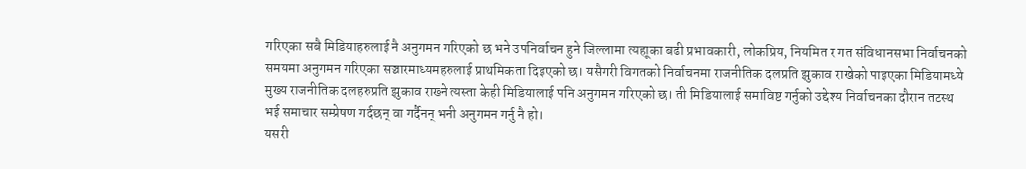गरिएका सबै मिडियाहरुलाई नै अनुगमन गरिएको छ भने उपनिर्वाचन हुने जिल्लामा त्यहाूका बढी प्रभावकारी, लोकप्रिय, नियमित र गत संविधानसभा निर्वाचनको समयमा अनुगमन गरिएका सञ्चारमाध्यमहरुलाई प्राथमिकता दिइएको छ। यसैगरी विगतको निर्वाचनमा राजनीतिक दलप्रति झुकाव राखेको पाइएका मिडियामध्ये मुख्य राजनीतिक दलहरुप्रति झुकाव राख्ने त्यस्ता केही मिडियालाई पनि अनुगमन गरिएको छ। ती मिडियालाई समाविष्ट गर्नुको उद्देश्य निर्वाचनका दौरान तटस्थ भई समाचार सम्प्रेषण गर्दछन् वा गर्दैनन् भनी अनुगमन गर्नु नै हो।
यसरी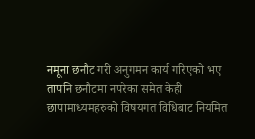नमूना छनौट गरी अनुगमन कार्य गरिएको भए तापनि छनौटमा नपरेका समेत केही छापामाध्यमहरुको विषयगत विधिबाट नियमित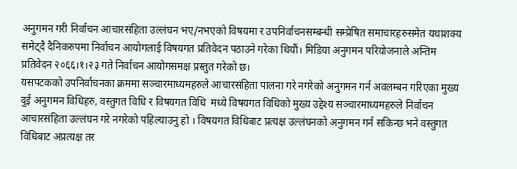अनुगमन गरी निर्वाचन आचारसंहिता उल्लंघन भए/नभएको विषयमा र उपनिर्वाचनसम्बन्धी सम्प्रेषित समाचारहरुसमेत यथाशक्य समेट्दै दैनिकरुपमा निर्वाचन आयोगलाई विषयगत प्रतिवेदन पठाउने गरेका थियौं। मिडिया अनुगमन परियोजनाले अन्तिम प्रतिवेदन २०६६।१।२३ गते निर्वाचन आयोगसमक्ष प्रस्तुत गरेको छ।
यसपटकको उपनिर्वाचनका क्रममा सञ्चारमाध्यमहरुले आचारसंहिता पालना गरे नगरेको अनुगमन गर्न अवलम्बन गरिएका मुख्य दुई अनुगमन विधिहरु, वस्तुगत विधि र विषयगत विधि  मध्ये विषयगत विधिको मुख्य उद्देश्य सञ्चारमाध्यमहरुले निर्वाचन आचारसंहिता उल्लंघन गरे नगरेको पहिल्याउनु हो । विषयगत विधिबाट प्रत्यक्ष उल्लंघनको अनुगमन गर्न सकिन्छ भने वस्तुगत विधिबाट अप्रत्यक्ष तर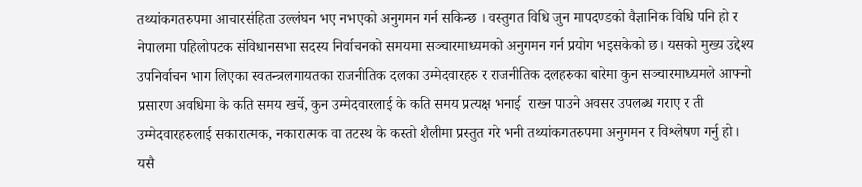तथ्यांकगतरुपमा आचारसंहिता उल्लंघन भए नभएको अनुगमन गर्न सकिन्छ । वस्तुगत विधि जुन मापदण्डको वैज्ञानिक विधि पनि हो र नेपालमा पहिलोपटक संविधानसभा सदस्य निर्वाचनको समयमा सञ्चारमाध्यमको अनुगमन गर्न प्रयोग भइसकेको छ। यसको मुख्य उद्देश्य उपनिर्वाचन भाग लिएका स्वतन्त्रलगायतका राजनीतिक दलका उम्मेदवारहरु र राजनीतिक दलहरुका बारेमा कुन सञ्चारमाध्यमले आफ्नो प्रसारण अवधिमा के कति समय खर्चे, कुन उम्मेदवारलाई के कति समय प्रत्यक्ष भनाई  राख्न पाउने अवसर उपलब्ध गराए र ती उम्मेदवारहरुलाई सकारात्मक, नकारात्मक वा तटस्थ के कस्तो शैलीमा प्रस्तुत गरे भनी तथ्यांकगतरुपमा अनुगमन र विश्लेषण गर्नु हो।
यसै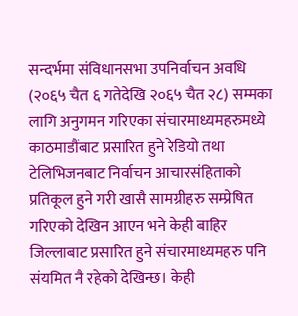सन्दर्भमा संविधानसभा उपनिर्वाचन अवधि (२०६५ चैत ६ गतेदेखि २०६५ चैत २८) सम्मका लागि अनुगमन गरिएका संचारमाध्यमहरुमध्ये काठमाडौंबाट प्रसारित हुने रेडियो तथा टेलिभिजनबाट निर्वाचन आचारसंहिताको प्रतिकूल हुने गरी खासै सामग्रीहरु सम्प्रेषित गरिएको देखिन आएन भने केही बाहिर जिल्लाबाट प्रसारित हुने संचारमाध्यमहरु पनि संयमित नै रहेको देखिन्छ। केही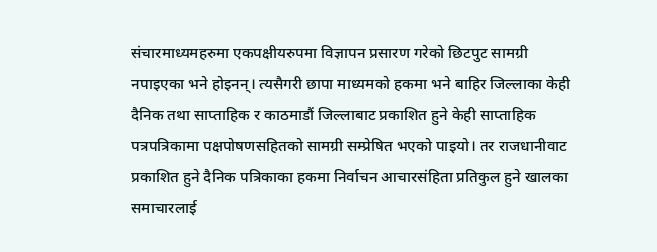संचारमाध्यमहरुमा एकपक्षीयरुपमा विज्ञापन प्रसारण गरेको छिटपुट सामग्री नपाइएका भने होइनन्। त्यसैगरी छापा माध्यमको हकमा भने बाहिर जिल्लाका केही दैनिक तथा साप्ताहिक र काठमाडौं जिल्लाबाट प्रकाशित हुने केही साप्ताहिक पत्रपत्रिकामा पक्षपोषणसहितको सामग्री सम्प्रेषित भएको पाइयो। तर राजधानीवाट प्रकाशित हुने दैनिक पत्रिकाका हकमा निर्वाचन आचारसंहिता प्रतिकुल हुने खालका समाचारलाई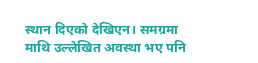स्थान दिएको देखिएन। समग्रमा माथि उल्लेखित अवस्था भए पनि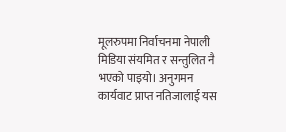मूलरुपमा निर्वाचनमा नेपाली मिडिया संयमित र सन्तुलित नै भएको पाइयो। अनुगमन कार्यवाट प्राप्त नतिजालाई यस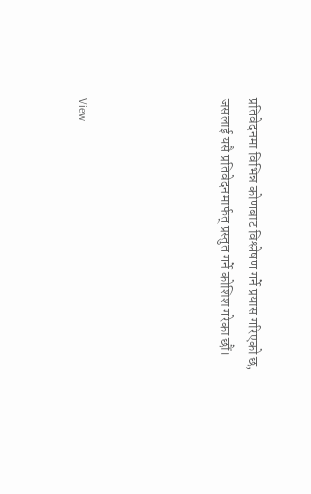प्रतिवेदनमा विभिन्न कोणबाट विश्लेषण गर्ने प्रयास गरिएको छ, जसलाई यसै प्रतिवेदनमार्फत् प्रस्तुत गर्ने कोशिश गरेका छौं।




View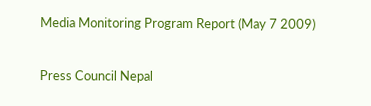Media Monitoring Program Report (May 7 2009)

Press Council Nepal